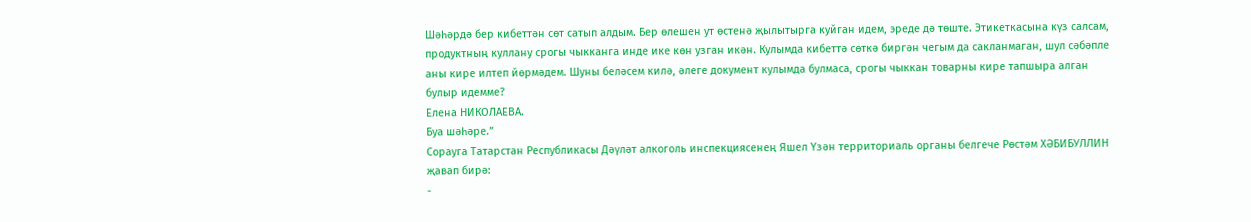Шәһәрдә бер кибеттән сөт сатып алдым. Бер өлешен ут өстенә җылытырга куйган идем, эреде дә төште. Этикеткасына күз салсам, продуктның куллану срогы чыкканга инде ике көн узган икән. Кулымда кибеттә сөткә биргән чегым да сакланмаган, шул сәбәпле аны кире илтеп йөрмәдем. Шуны беләсем килә, әлеге документ кулымда булмаса, срогы чыккан товарны кире тапшыра алган булыр идемме?
Елена НИКОЛАЕВА.
Буа шәһәре.”
Сорауга Татарстан Республикасы Дәүләт алкоголь инспекциясенең Яшел Үзән территориаль органы белгече Рөстәм ХӘБИБУЛЛИН җавап бирә:
-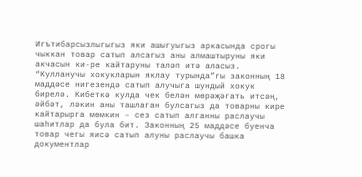Игътибарсызлыгыгыз яки ашыгуыгыз аркасында срогы чыккан товар сатып алсагыз аны алмаштыруны яки акчасын ки-ре кайтаруны таләп итә аласыз. “Кулланучы хокукларын яклау турында”гы законның 18 маддәсе нигезендә сатып алучыга шундый хокук бирелә. Кибеткә кулда чек белән мөрәҗәгать итсәң, әйбәт, ләкин аны ташлаган булсагыз да товарны кире кайтарырга мөмкин – сез сатып алганны раслаучы шаһитлар да була бит. Законның 25 маддәсе буенча товар чегы яисә сатып алуны раслаучы башка документлар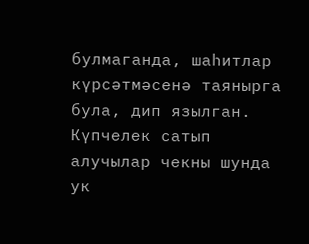булмаганда, шаһитлар күрсәтмәсенә таянырга була, дип язылган.
Күпчелек сатып алучылар чекны шунда ук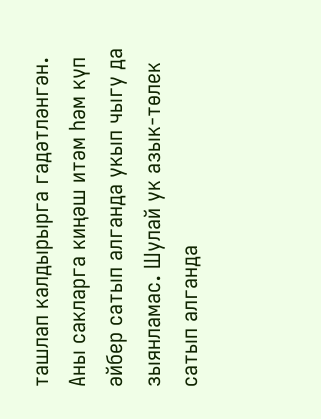ташлап калдырырга гадәтләнгән. Аны сакларга киңәш итәм һәм күп әйбер сатып алганда укып чыгу да зыянламас. Шулай ук азык-төлек сатып алганда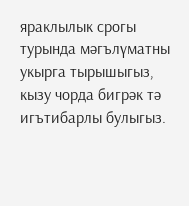яраклылык срогы турында мәгълүматны укырга тырышыгыз, кызу чорда бигрәк тә игътибарлы булыгыз.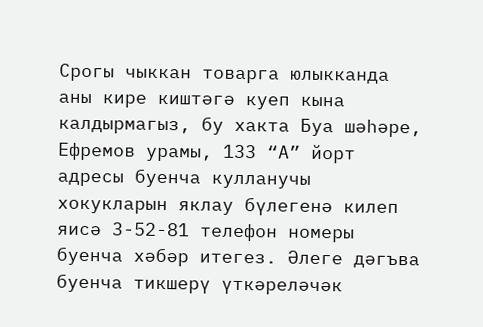Срогы чыккан товарга юлыкканда аны кире киштәгә куеп кына калдырмагыз, бу хакта Буа шәһәре, Ефремов урамы, 133 “А” йорт адресы буенча кулланучы хокукларын яклау бүлегенә килеп яисә 3-52-81 телефон номеры буенча хәбәр итегез. Әлеге дәгъва буенча тикшерү үткәреләчәк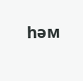һәм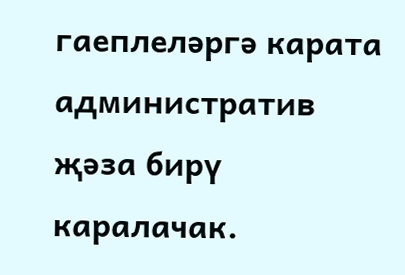гаеплеләргә карата административ җәза бирү каралачак.